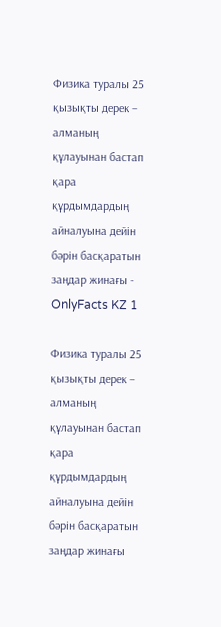Физика туралы 25 қызықты дерек – алманың құлауынан бастап қара құрдымдардың айналуына дейін бәрін басқаратын заңдар жинағы - OnlyFacts KZ 1

Физика туралы 25 қызықты дерек – алманың құлауынан бастап қара құрдымдардың айналуына дейін бәрін басқаратын заңдар жинағы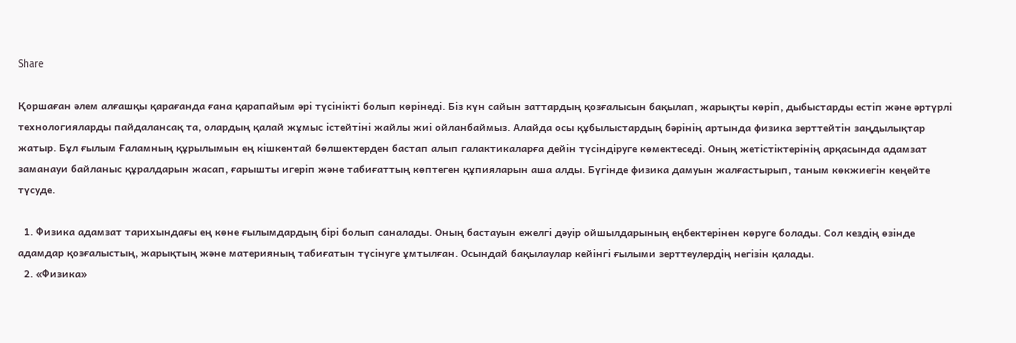Share

Қоршаған әлем алғашқы қарағанда ғана қарапайым әрі түсінікті болып көрінеді. Біз күн сайын заттардың қозғалысын бақылап, жарықты көріп, дыбыстарды естіп және әртүрлі технологияларды пайдалансақ та, олардың қалай жұмыс істейтіні жайлы жиі ойланбаймыз. Алайда осы құбылыстардың бәрінің артында физика зерттейтін заңдылықтар жатыр. Бұл ғылым Ғаламның құрылымын ең кішкентай бөлшектерден бастап алып галактикаларға дейін түсіндіруге көмектеседі. Оның жетістіктерінің арқасында адамзат заманауи байланыс құралдарын жасап, ғарышты игеріп және табиғаттың көптеген құпияларын аша алды. Бүгінде физика дамуын жалғастырып, таным көкжиегін кеңейте түсуде.

  1. Физика адамзат тарихындағы ең көне ғылымдардың бірі болып саналады. Оның бастауын ежелгі дәуір ойшылдарының еңбектерінен көруге болады. Сол кездің өзінде адамдар қозғалыстың, жарықтың және материяның табиғатын түсінуге ұмтылған. Осындай бақылаулар кейінгі ғылыми зерттеулердің негізін қалады.
  2. «Физика»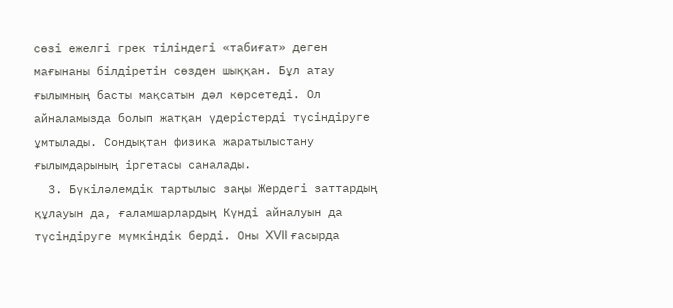сөзі ежелгі грек тіліндегі «табиғат» деген мағынаны білдіретін сөзден шыққан. Бұл атау ғылымның басты мақсатын дәл көрсетеді. Ол айналамызда болып жатқан үдерістерді түсіндіруге ұмтылады. Сондықтан физика жаратылыстану ғылымдарының іргетасы саналады.
  3. Бүкіләлемдік тартылыс заңы Жердегі заттардың құлауын да, ғаламшарлардың Күнді айналуын да түсіндіруге мүмкіндік берді. Оны XVII ғасырда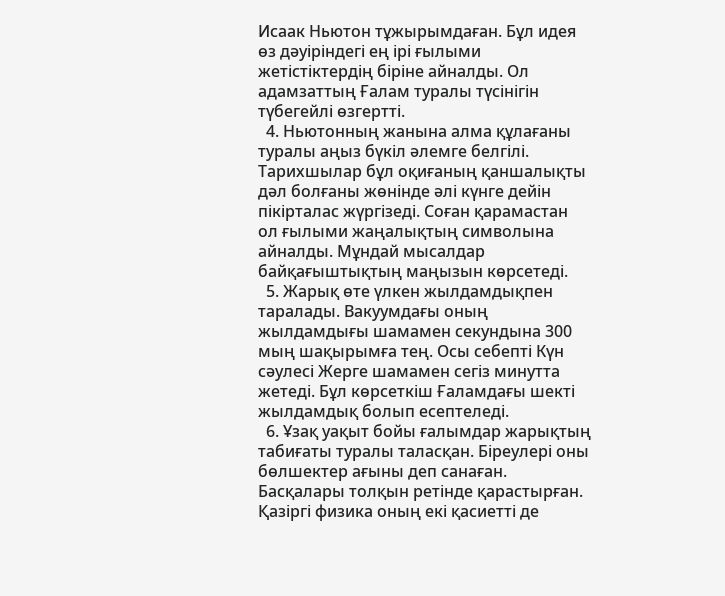Исаак Ньютон тұжырымдаған. Бұл идея өз дәуіріндегі ең ірі ғылыми жетістіктердің біріне айналды. Ол адамзаттың Ғалам туралы түсінігін түбегейлі өзгертті.
  4. Ньютонның жанына алма құлағаны туралы аңыз бүкіл әлемге белгілі. Тарихшылар бұл оқиғаның қаншалықты дәл болғаны жөнінде әлі күнге дейін пікірталас жүргізеді. Соған қарамастан ол ғылыми жаңалықтың символына айналды. Мұндай мысалдар байқағыштықтың маңызын көрсетеді.
  5. Жарық өте үлкен жылдамдықпен таралады. Вакуумдағы оның жылдамдығы шамамен секундына 300 мың шақырымға тең. Осы себепті Күн сәулесі Жерге шамамен сегіз минутта жетеді. Бұл көрсеткіш Ғаламдағы шекті жылдамдық болып есептеледі.
  6. Ұзақ уақыт бойы ғалымдар жарықтың табиғаты туралы таласқан. Біреулері оны бөлшектер ағыны деп санаған. Басқалары толқын ретінде қарастырған. Қазіргі физика оның екі қасиетті де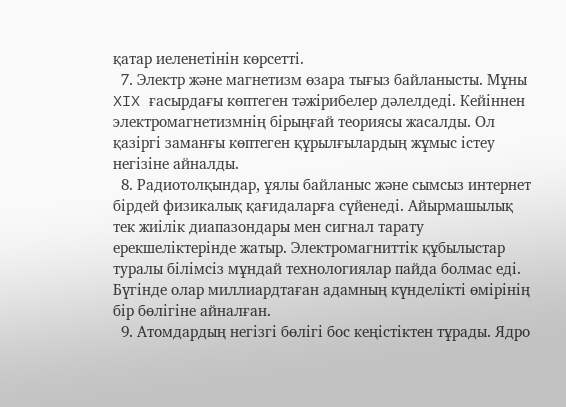қатар иеленетінін көрсетті.
  7. Электр және магнетизм өзара тығыз байланысты. Мұны XIX ғасырдағы көптеген тәжірибелер дәлелдеді. Кейіннен электромагнетизмнің бірыңғай теориясы жасалды. Ол қазіргі заманғы көптеген құрылғылардың жұмыс істеу негізіне айналды.
  8. Радиотолқындар, ұялы байланыс және сымсыз интернет бірдей физикалық қағидаларға сүйенеді. Айырмашылық тек жиілік диапазондары мен сигнал тарату ерекшеліктерінде жатыр. Электромагниттік құбылыстар туралы білімсіз мұндай технологиялар пайда болмас еді. Бүгінде олар миллиардтаған адамның күнделікті өмірінің бір бөлігіне айналған.
  9. Атомдардың негізгі бөлігі бос кеңістіктен тұрады. Ядро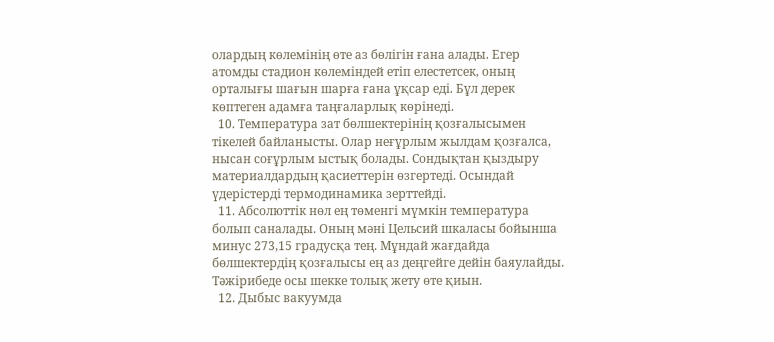олардың көлемінің өте аз бөлігін ғана алады. Егер атомды стадион көлеміндей етіп елестетсек, оның орталығы шағын шарға ғана ұқсар еді. Бұл дерек көптеген адамға таңғаларлық көрінеді.
  10. Температура зат бөлшектерінің қозғалысымен тікелей байланысты. Олар неғұрлым жылдам қозғалса, нысан соғұрлым ыстық болады. Сондықтан қыздыру материалдардың қасиеттерін өзгертеді. Осындай үдерістерді термодинамика зерттейді.
  11. Абсолюттік нөл ең төменгі мүмкін температура болып саналады. Оның мәні Цельсий шкаласы бойынша минус 273,15 градусқа тең. Мұндай жағдайда бөлшектердің қозғалысы ең аз деңгейге дейін баяулайды. Тәжірибеде осы шекке толық жету өте қиын.
  12. Дыбыс вакуумда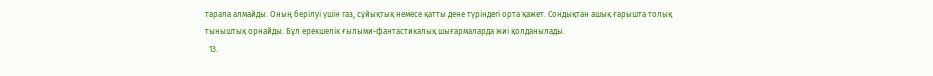тарала алмайды. Оның берілуі үшін газ, сұйықтық немесе қатты дене түріндегі орта қажет. Сондықтан ашық ғарышта толық тыныштық орнайды. Бұл ерекшелік ғылыми-фантастикалық шығармаларда жиі қолданылады.
  13.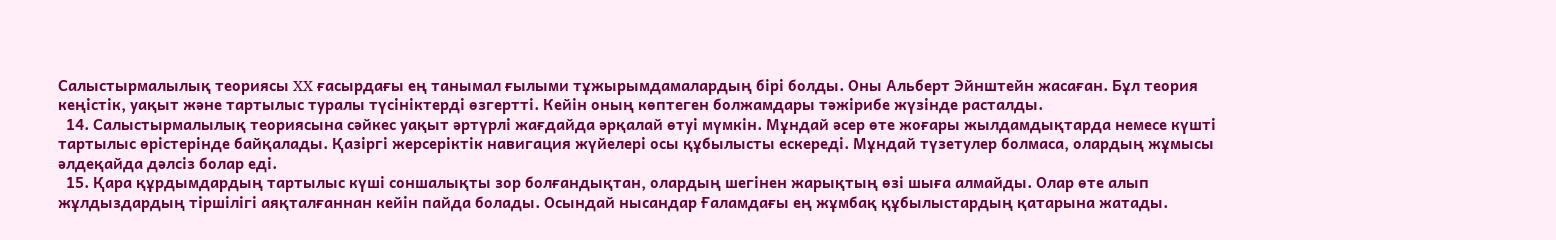Салыстырмалылық теориясы XX ғасырдағы ең танымал ғылыми тұжырымдамалардың бірі болды. Оны Альберт Эйнштейн жасаған. Бұл теория кеңістік, уақыт және тартылыс туралы түсініктерді өзгертті. Кейін оның көптеген болжамдары тәжірибе жүзінде расталды.
  14. Салыстырмалылық теориясына сәйкес уақыт әртүрлі жағдайда әрқалай өтуі мүмкін. Мұндай әсер өте жоғары жылдамдықтарда немесе күшті тартылыс өрістерінде байқалады. Қазіргі жерсеріктік навигация жүйелері осы құбылысты ескереді. Мұндай түзетулер болмаса, олардың жұмысы әлдеқайда дәлсіз болар еді.
  15. Қара құрдымдардың тартылыс күші соншалықты зор болғандықтан, олардың шегінен жарықтың өзі шыға алмайды. Олар өте алып жұлдыздардың тіршілігі аяқталғаннан кейін пайда болады. Осындай нысандар Ғаламдағы ең жұмбақ құбылыстардың қатарына жатады.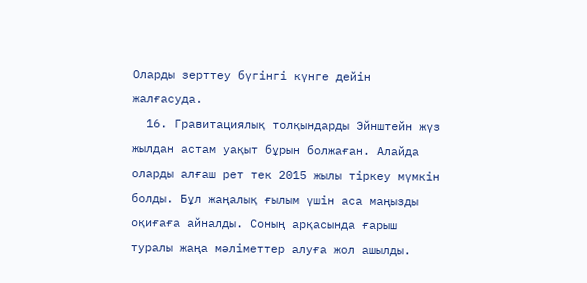Оларды зерттеу бүгінгі күнге дейін жалғасуда.
  16. Гравитациялық толқындарды Эйнштейн жүз жылдан астам уақыт бұрын болжаған. Алайда оларды алғаш рет тек 2015 жылы тіркеу мүмкін болды. Бұл жаңалық ғылым үшін аса маңызды оқиғаға айналды. Соның арқасында ғарыш туралы жаңа мәліметтер алуға жол ашылды.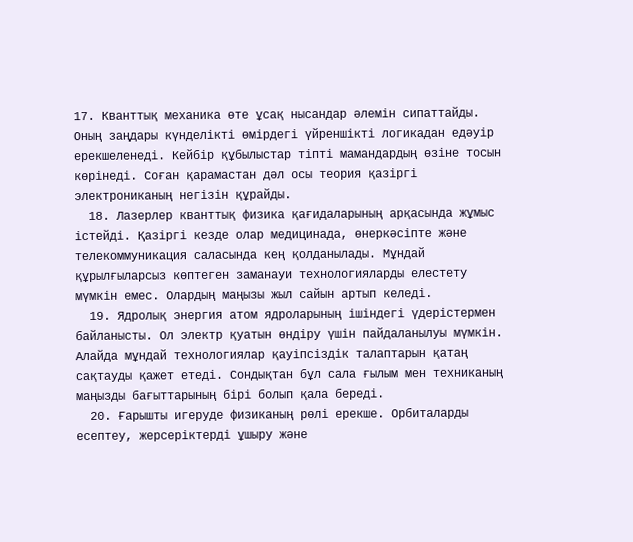17. Кванттық механика өте ұсақ нысандар әлемін сипаттайды. Оның заңдары күнделікті өмірдегі үйреншікті логикадан едәуір ерекшеленеді. Кейбір құбылыстар тіпті мамандардың өзіне тосын көрінеді. Соған қарамастан дәл осы теория қазіргі электрониканың негізін құрайды.
  18. Лазерлер кванттық физика қағидаларының арқасында жұмыс істейді. Қазіргі кезде олар медицинада, өнеркәсіпте және телекоммуникация саласында кең қолданылады. Мұндай құрылғыларсыз көптеген заманауи технологияларды елестету мүмкін емес. Олардың маңызы жыл сайын артып келеді.
  19. Ядролық энергия атом ядроларының ішіндегі үдерістермен байланысты. Ол электр қуатын өндіру үшін пайдаланылуы мүмкін. Алайда мұндай технологиялар қауіпсіздік талаптарын қатаң сақтауды қажет етеді. Сондықтан бұл сала ғылым мен техниканың маңызды бағыттарының бірі болып қала береді.
  20. Ғарышты игеруде физиканың рөлі ерекше. Орбиталарды есептеу, жерсеріктерді ұшыру және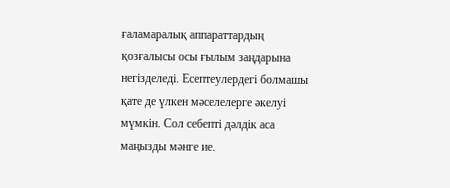ғаламаралық аппараттардың қозғалысы осы ғылым заңдарына негізделеді. Есептеулердегі болмашы қате де үлкен мәселелерге әкелуі мүмкін. Сол себепті дәлдік аса маңызды мәнге ие.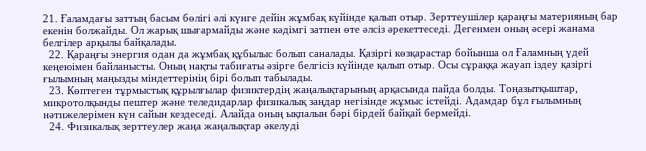21. Ғаламдағы заттың басым бөлігі әлі күнге дейін жұмбақ күйінде қалып отыр. Зерттеушілер қараңғы материяның бар екенін болжайды. Ол жарық шығармайды және кәдімгі затпен өте әлсіз әрекеттеседі. Дегенмен оның әсері жанама белгілер арқылы байқалады.
  22. Қараңғы энергия одан да жұмбақ құбылыс болып саналады. Қазіргі көзқарастар бойынша ол Ғаламның үдей кеңеюімен байланысты. Оның нақты табиғаты әзірге белгісіз күйінде қалып отыр. Осы сұраққа жауап іздеу қазіргі ғылымның маңызды міндеттерінің бірі болып табылады.
  23. Көптеген тұрмыстық құрылғылар физиктердің жаңалықтарының арқасында пайда болды. Тоңазытқыштар, микротолқынды пештер және теледидарлар физикалық заңдар негізінде жұмыс істейді. Адамдар бұл ғылымның нәтижелерімен күн сайын кездеседі. Алайда оның ықпалын бәрі бірдей байқай бермейді.
  24. Физикалық зерттеулер жаңа жаңалықтар әкелуді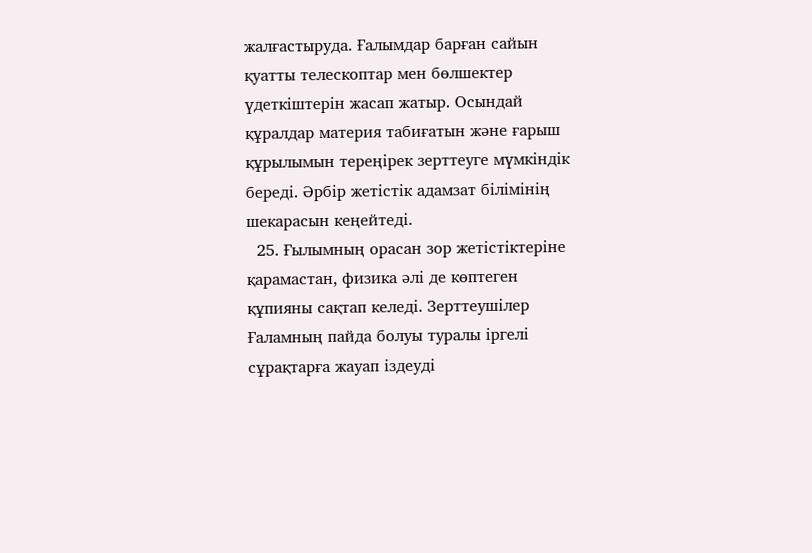жалғастыруда. Ғалымдар барған сайын қуатты телескоптар мен бөлшектер үдеткіштерін жасап жатыр. Осындай құралдар материя табиғатын және ғарыш құрылымын тереңірек зерттеуге мүмкіндік береді. Әрбір жетістік адамзат білімінің шекарасын кеңейтеді.
  25. Ғылымның орасан зор жетістіктеріне қарамастан, физика әлі де көптеген құпияны сақтап келеді. Зерттеушілер Ғаламның пайда болуы туралы іргелі сұрақтарға жауап іздеуді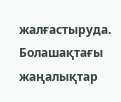жалғастыруда. Болашақтағы жаңалықтар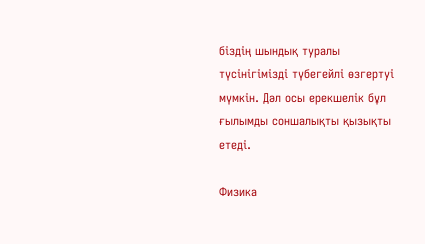біздің шындық туралы түсінігімізді түбегейлі өзгертуі мүмкін. Дәл осы ерекшелік бұл ғылымды соншалықты қызықты етеді.

Физика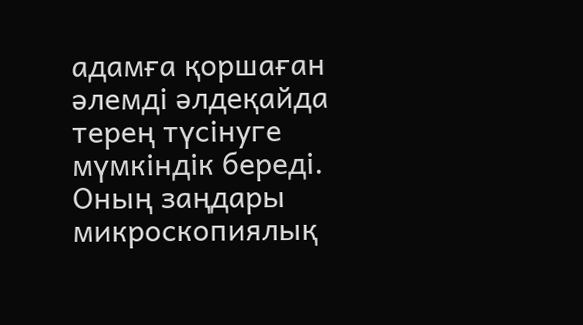адамға қоршаған әлемді әлдеқайда терең түсінуге мүмкіндік береді. Оның заңдары микроскопиялық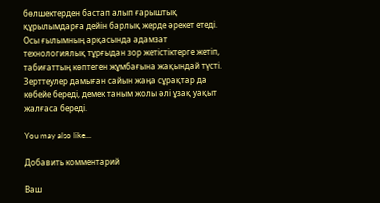бөлшектерден бастап алып ғарыштық құрылымдарға дейін барлық жерде әрекет етеді. Осы ғылымның арқасында адамзат технологиялық тұрғыдан зор жетістіктерге жетіп, табиғаттың көптеген жұмбағына жақындай түсті. Зерттеулер дамыған сайын жаңа сұрақтар да көбейе береді, демек таным жолы әлі ұзақ уақыт жалғаса береді.

You may also like...

Добавить комментарий

Ваш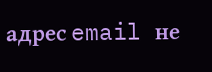адрес email не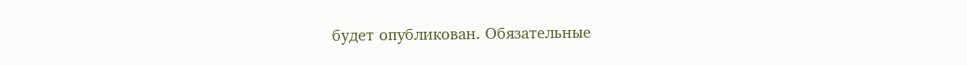будет опубликован. Обязательные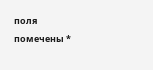поля помечены *